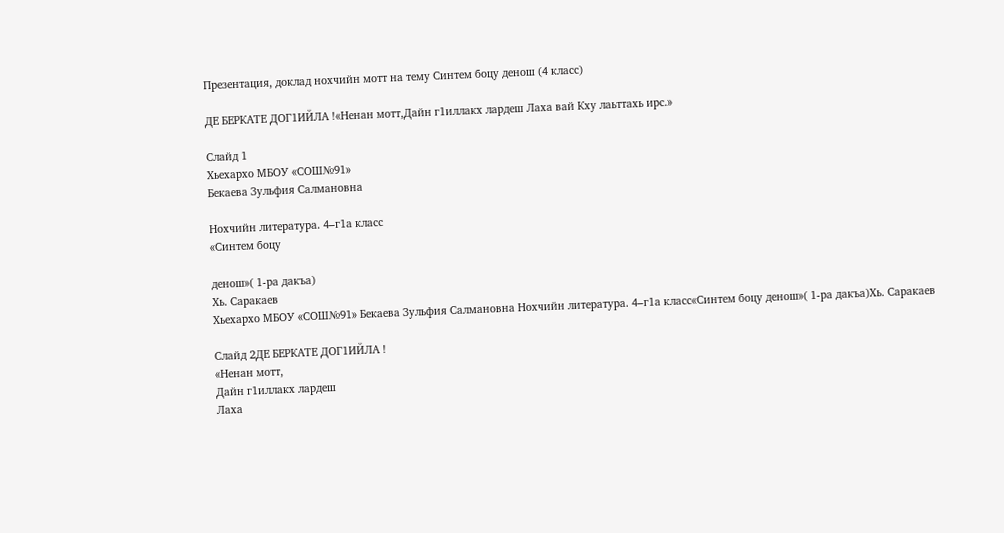Презентация, доклад нохчийн мотт на тему Синтем боцу денош (4 класс)

ДЕ БЕРКАТЕ ДОГ1ИЙЛА !«Ненан мотт,Дайн г1иллакх лардеш Лаха вай Кху лаьттахь ирс.»

Слайд 1
Хьехархо МБОУ «СОШ№91»
Бекаева Зульфия Салмановна

Нохчийн литература. 4–г1а класс
«Синтем боцу

денош»( 1-ра дакъа)
Хь. Саракаев
Хьехархо МБОУ «СОШ№91» Бекаева Зульфия Салмановна Нохчийн литература. 4–г1а класс«Синтем боцу денош»( 1-ра дакъа)Хь. Саракаев

Слайд 2ДЕ БЕРКАТЕ ДОГ1ИЙЛА !
«Ненан мотт,
Дайн г1иллакх лардеш
Лаха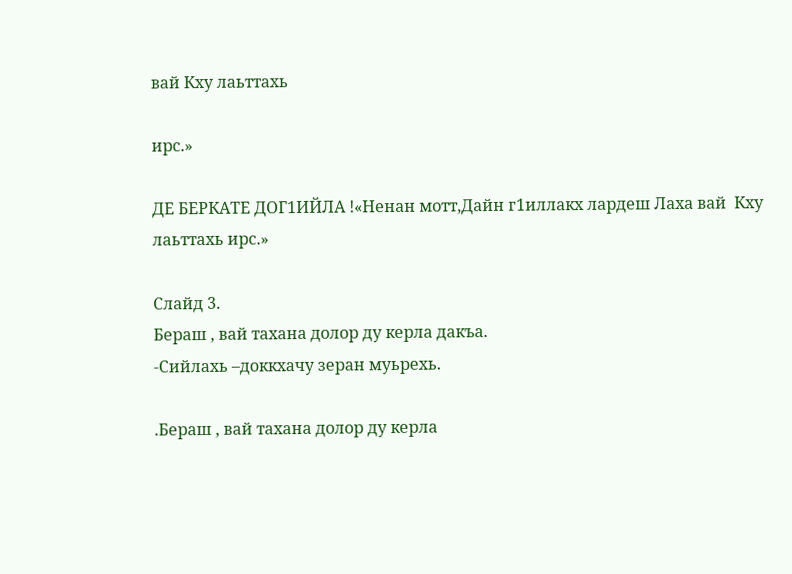вай Кху лаьттахь

ирс.»

ДЕ БЕРКАТЕ ДОГ1ИЙЛА !«Ненан мотт,Дайн г1иллакх лардеш Лаха вай  Кху лаьттахь ирс.»

Слайд 3.
Бераш , вай тахана долор ду керла дакъа.
-Сийлахь –доккхачу зеран муьрехь.

.Бераш , вай тахана долор ду керла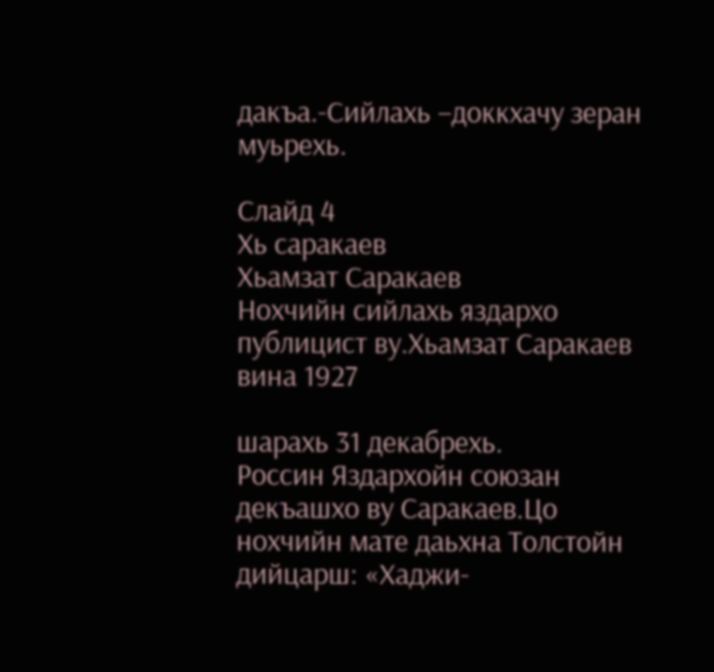дакъа.-Сийлахь –доккхачу зеран муьрехь.

Слайд 4
Хь саракаев
Хьамзат Саракаев
Нохчийн сийлахь яздархо публицист ву.Хьамзат Саракаев вина 1927

шарахь 31 декабрехь.
Россин Яздархойн союзан декъашхо ву Саракаев.Цо нохчийн мате даьхна Толстойн дийцарш: «Хаджи-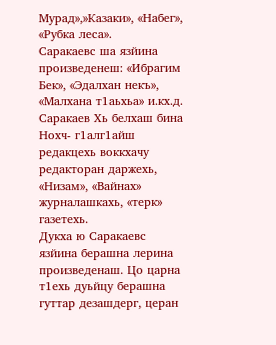Мурад»,»Казаки», «Набег», «Рубка леса».
Саракаевс ша язйина произведенеш: «Ибрагим Бек», «Эдалхан некъ», «Малхана т1аьхьа» и.кх.д.
Саракаев Хь белхаш бина Нохч- г1алг1айш редакцехь воккхачу редакторан даржехь, «Низам», «Вайнах» журналашкахь, «терк» газетехь.
Дукха ю Саракаевс язйина берашна лерина произведенаш. Цо царна т1ехь дуьйцу берашна гуттар дезашдерг, церан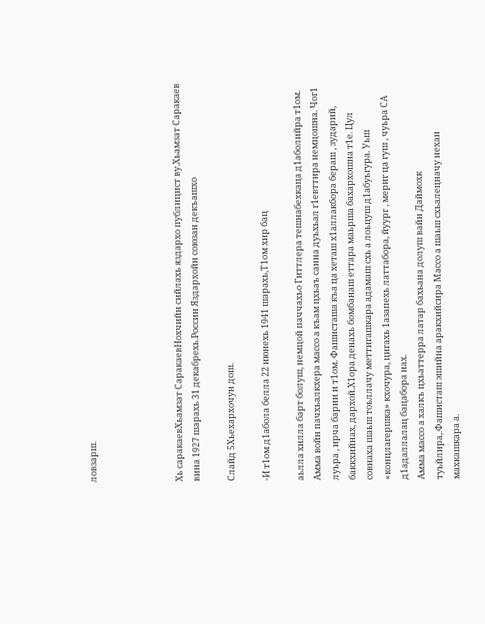ловзарш.




Хь саракаевХьамзат СаракаевНохчийн сийлахь яздархо публицист ву.Хьамзат Саракаев вина 1927 шарахь 31 декабрехь.Россин Яздархойн союзан декъашхо

Слайд 5Хьехархочун дош.

-И т1ом д1абола белла 22 июнехь 1941 шарахь,Т1ом хир бац

аьлла хилла барт болуш, немцой паччахьо Гиттлера тешнабехкаца д1аболийра т1ом. Амма войн пачхьалкхера массо а къам цхьаъ санна дуьхьал г1евттира немцошна. Чог1 луьра , ирча барии и т1ом. Фашисташа къа ца хеташ х1аллакбора бераш , зударий, баккхийнах, дархой.Х1ора денахь бомбанаш еттара маьрша бахархошна т1е. Цул совнаха шаьш тоьллачу меттигашкара адамаш схь а лоьцуш д1абуьгура. Уьш «концлагершка» кхочура, цигахь 1азапехь латтабора, йуург , мериг ца гуш , чуьра СА д1адаллалац бацабора нах.
Амма массо а халкъ цхьаттерра латар бахьана долуш вайн Даймохк туьйлира,.Фашисташ эшийна аракхийсира Массо а шаьш схьалецначу нехан махкашкара а.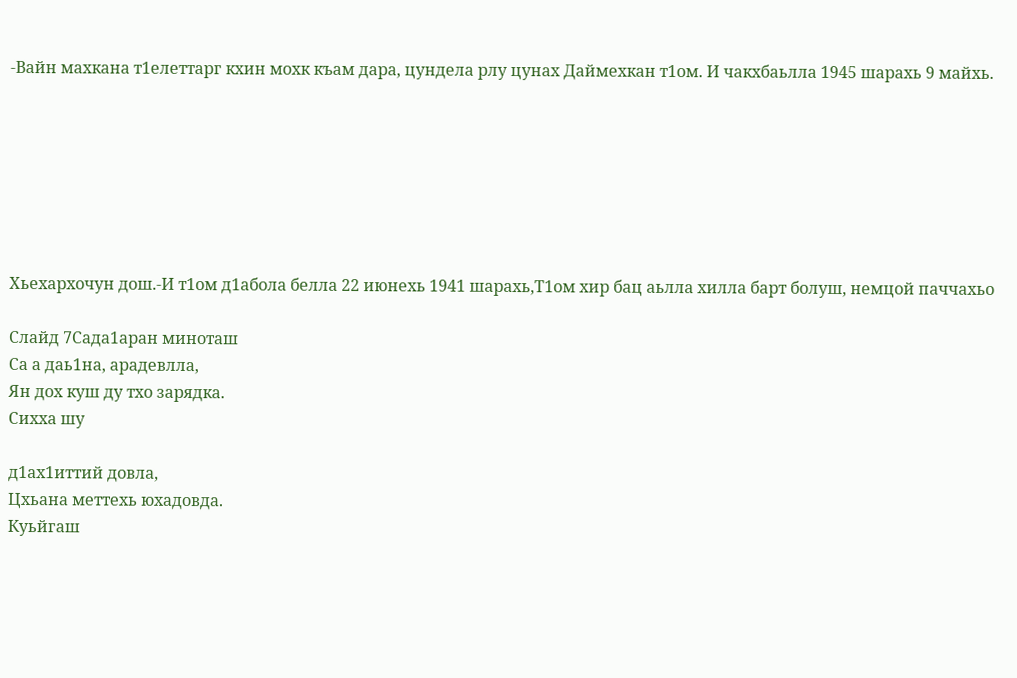-Вайн махкана т1елеттарг кхин мохк къам дара, цундела рлу цунах Даймехкан т1ом. И чакхбаьлла 1945 шарахь 9 майхь.







Хьехархочун дош.-И т1ом д1абола белла 22 июнехь 1941 шарахь,Т1ом хир бац аьлла хилла барт болуш, немцой паччахьо

Слайд 7Сада1аран миноташ
Са а даь1на, арадевлла,
Ян дох куш ду тхо зарядка.
Сихха шу

д1ах1иттий довла,
Цхьана меттехь юхадовда.
Куьйгаш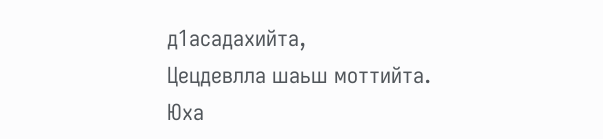д1асадахийта,
Цецдевлла шаьш моттийта.
Юха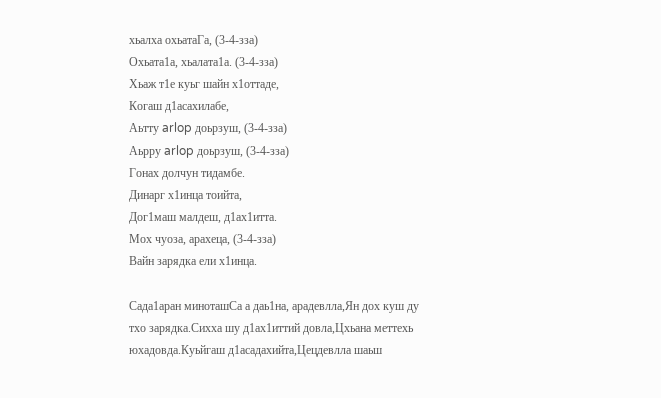хьалха охьатаГа, (3-4-зза)
Охьата1а, хьалата1а. (3-4-зза)
Хьаж т1е куьг шайн х1оттаде,
Когаш д1асахилабе,
Аьтту arlop доьрзуш, (3-4-зза)
Аьрру arlop доьрзуш, (3-4-зза)
Гонах долчун тидамбе.
Динарг х1инца тоийта,
Дог1маш малдеш, д1ах1итта.
Мох чуоза, арахеца, (3-4-зза)
Вайн зарядка ели х1инца.

Сада1аран миноташСа а даь1на, арадевлла,Ян дох куш ду тхо зарядка.Сихха шу д1ах1иттий довла,Цхьана меттехь юхадовда.Куьйгаш д1асадахийта,Цецдевлла шаьш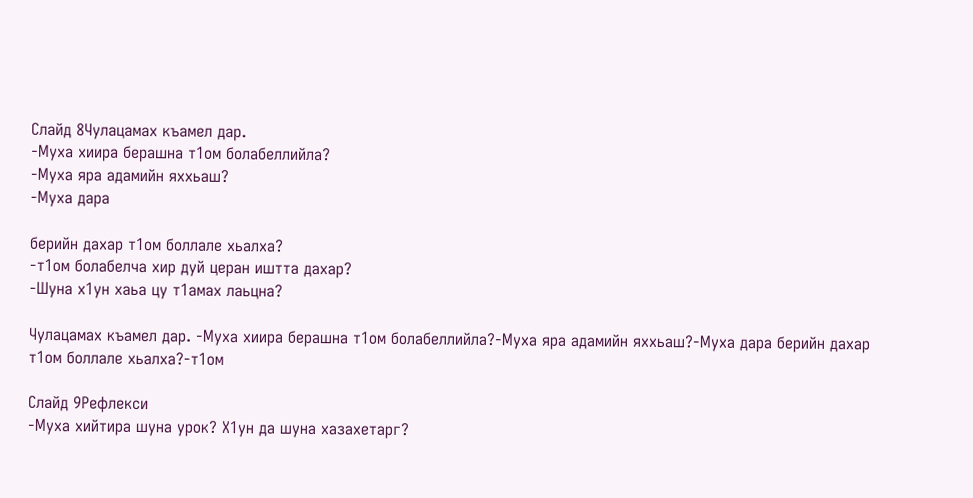Слайд 8Чулацамах къамел дар.
-Муха хиира берашна т1ом болабеллийла?
-Муха яра адамийн яххьаш?
-Муха дара

берийн дахар т1ом боллале хьалха?
-т1ом болабелча хир дуй церан иштта дахар?
-Шуна х1ун хаьа цу т1амах лаьцна?

Чулацамах къамел дар. -Муха хиира берашна т1ом болабеллийла?-Муха яра адамийн яххьаш?-Муха дара берийн дахар т1ом боллале хьалха?-т1ом

Слайд 9Рефлекси
-Муха хийтира шуна урок? Х1ун да шуна хазахетарг?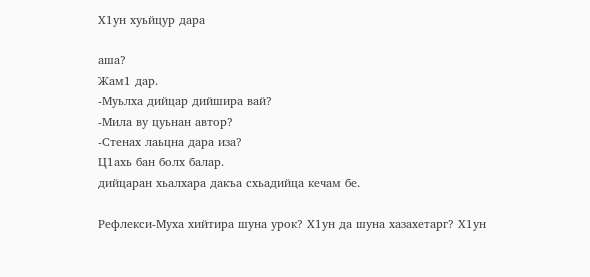Х1ун хуьйцур дара

аша?
Жам1 дар.
-Муьлха дийцар дийшира вай?
-Мила ву цуьнан автор?
-Стенах лаьцна дара иза?
Ц1ахь бан болх балар.
дийцаран хьалхара дакъа схьадийца кечам бе.

Рефлекси-Муха хийтира шуна урок? Х1ун да шуна хазахетарг? Х1ун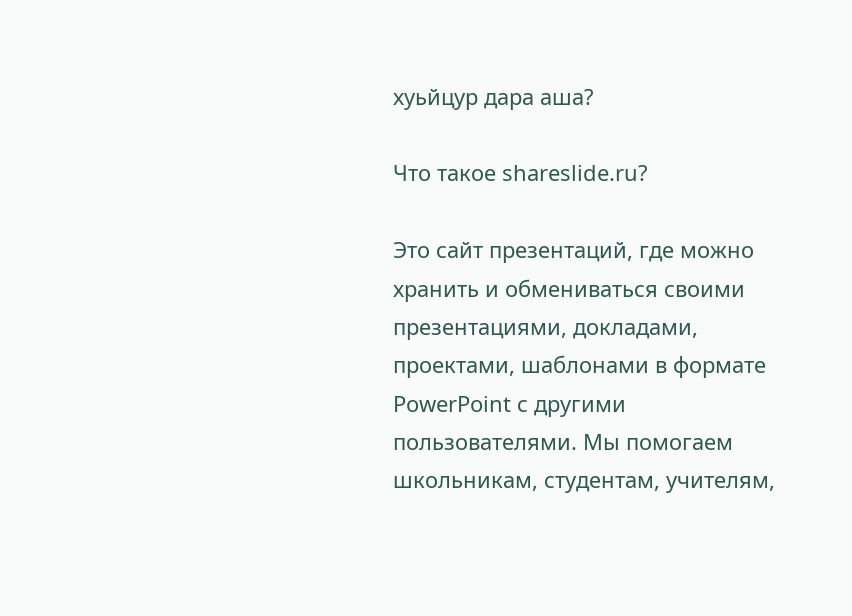хуьйцур дара аша?

Что такое shareslide.ru?

Это сайт презентаций, где можно хранить и обмениваться своими презентациями, докладами, проектами, шаблонами в формате PowerPoint с другими пользователями. Мы помогаем школьникам, студентам, учителям,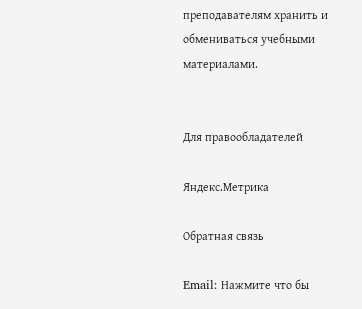преподавателям хранить и обмениваться учебными материалами.


Для правообладателей

Яндекс.Метрика

Обратная связь

Email: Нажмите что бы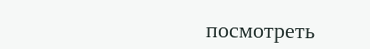посмотреть